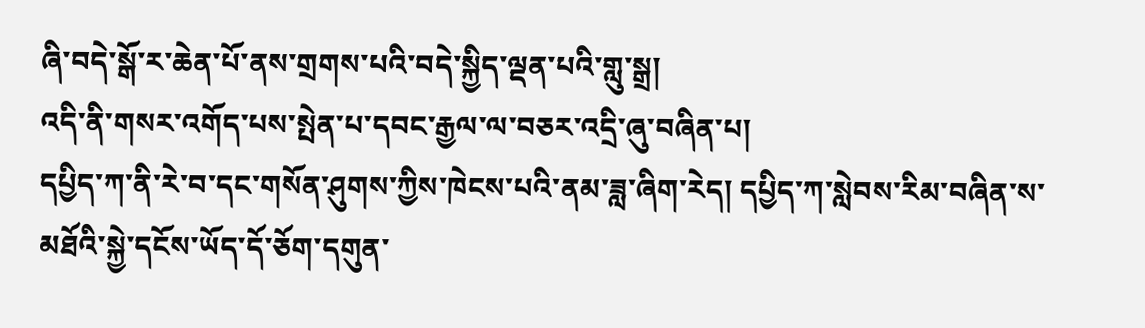ཞི་བདེ་སྒོ་ར་ཆེན་པོ་ནས་གྲགས་པའི་བདེ་སྐྱིད་ལྡན་པའི་གླུ་སྒྲ།
འདི་ནི་གསར་འགོད་པས་སྤེན་པ་དབང་རྒྱལ་ལ་བཅར་འདྲི་ཞུ་བཞིན་པ།
དཔྱིད་ཀ་ནི་རེ་བ་དང་གསོན་ཤུགས་ཀྱིས་ཁེངས་པའི་ནམ་ཟླ་ཞིག་རེད། དཔྱིད་ཀ་སླེབས་རིམ་བཞིན་ས་མཐོའི་སྐྱེ་དངོས་ཡོད་དོ་ཅོག་དགུན་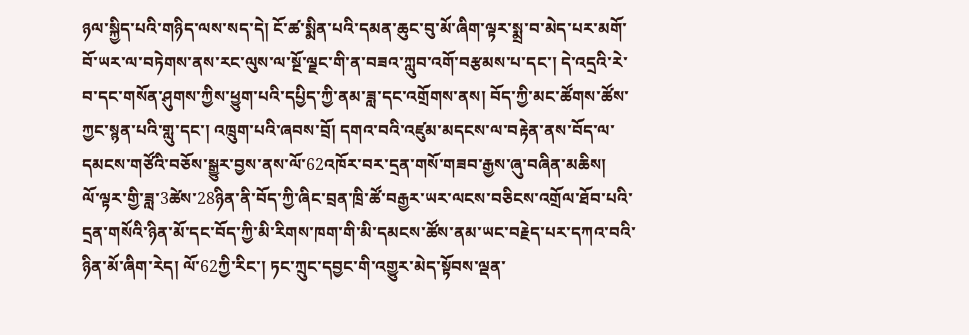ཉལ་སྐྱིད་པའི་གཉིད་ལས་སད་དེ། ངོ་ཚ་སྨིན་པའི་དམན་ཆུང་བུ་མོ་ཞིག་ལྟར་སྨྲ་བ་མེད་པར་མགོ་བོ་ཡར་ལ་བཏེགས་ནས་རང་ལུས་ལ་སྔོ་ལྗང་གི་ན་བཟའ་ཀླུབ་འགོ་བརྩམས་པ་དང་། དེ་འདྲའི་རེ་བ་དང་གསོན་ཤུགས་ཀྱིས་ཕྱུག་པའི་དཔྱིད་ཀྱི་ནམ་ཟླ་དང་འགྲོགས་ནས། བོད་ཀྱི་མང་ཚོགས་ཚོས་ཀྱང་སྙན་པའི་གླུ་དང་། འཁྲུག་པའི་ཞབས་བྲོ། དགའ་བའི་འཛུམ་མདངས་ལ་བརྟེན་ནས་བོད་ལ་དམངས་གཙོའི་བཅོས་སྒྱུར་བྱས་ནས་ལོ་62འཁོར་བར་དྲན་གསོ་གཟབ་རྒྱས་ཞུ་བཞིན་མཆིས།
ལོ་ལྟར་གྱི་ཟླ་3ཚེས་28ཉིན་ནི་བོད་ཀྱི་ཞིང་བྲན་ཁྲི་ཚོ་བརྒྱར་ཡར་ལངས་བཅིངས་འགྲོལ་ཐོབ་པའི་དྲན་གསོའི་ཉིན་མོ་དང་བོད་ཀྱི་མི་རིགས་ཁག་གི་མི་དམངས་ཚོས་ནམ་ཡང་བརྗེད་པར་དཀའ་བའི་ཉིན་མོ་ཞིག་རེད། ལོ་62ཀྱི་རིང་། ཏང་ཀྲུང་དབྱང་གི་འགྱུར་མེད་སྟོབས་ལྡན་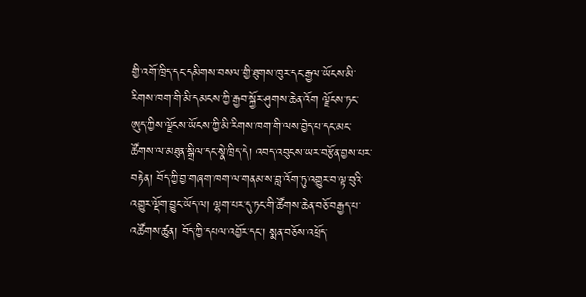གྱི་འགོ་ཁྲིད་དང་དམིགས་བསལ་གྱི་ཐུགས་ཁུར་དང་རྒྱལ་ཡོངས་མི་རིགས་ཁག་གི་མི་དམངས་ཀྱི་རྒྱབ་སྐྱོར་ཤུགས་ཆེན་འོག ལྗོངས་ཏང་ཨུད་ཀྱིས་ལྗོངས་ཡོངས་ཀྱི་མི་རིགས་ཁག་གི་ལས་བྱེད་པ་དང་མང་ཚོགས་ལ་མཐུན་སྒྲིལ་དང་སྣེ་ཁྲིད་དེ། འབད་འབུངས་ཡར་བརྩོན་བྱས་པར་བརྟེན། བོད་ཀྱི་བྱ་གཞག་ཁག་ལ་གནམ་ས་བླ་འོག་ཏུ་འགྱུར་བ་ལྟ་བུའི་འགྱུར་ལྡོག་བྱུང་ཡོད་ལ། ལྷག་པར་དུ་ཏང་གི་ཚོགས་ཆེན་བཅོ་བརྒྱད་པ་འཚོགས་ཚུན། བོད་ཀྱི་དཔལ་འབྱོར་དང་། སྨན་བཅོས་འཕྲོད་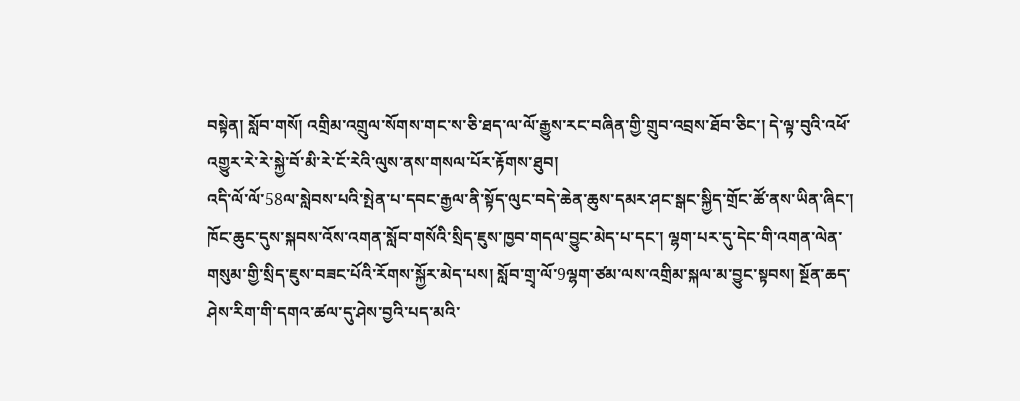བསྟེན། སློབ་གསོ། འགྲིམ་འགྲུལ་སོགས་གང་ས་ཅི་ཐད་ལ་ལོ་རྒྱུས་རང་བཞིན་གྱི་གྲུབ་འབྲས་ཐོབ་ཅིང་། དེ་ལྟ་བུའི་འཕོ་འགྱུར་རེ་རེ་སྐྱེ་བོ་མི་རེ་ངོ་རེའི་ལུས་ནས་གསལ་པོར་རྟོགས་ཐུབ།
འདི་ལོ་ལོ་58ལ་སླེབས་པའི་སྤེན་པ་དབང་རྒྱལ་ནི་སྟོད་ལུང་བདེ་ཆེན་ཆུས་དམར་ཤང་སྒང་སྐྱིད་གྲོང་ཚོ་ནས་ཡིན་ཞིང་། ཁོང་ཆུང་དུས་སྐབས་འོས་འགན་སློབ་གསོའི་སྲིད་ཇུས་ཁྱབ་གདལ་བྱུང་མེད་པ་དང་། ལྷག་པར་དུ་དེང་གི་འགན་ལེན་གསུམ་གྱི་སྲིད་ཇུས་བཟང་པོའི་རོགས་སྐྱོར་མེད་པས། སློབ་གྲྭ་ལོ་9ལྷག་ཙམ་ལས་འགྲིམ་སྐལ་མ་བྱུང་སྟབས། སྔོན་ཆད་ཤེས་རིག་གི་དགའ་ཚལ་དུ་ཤེས་བྱའི་པད་མའི་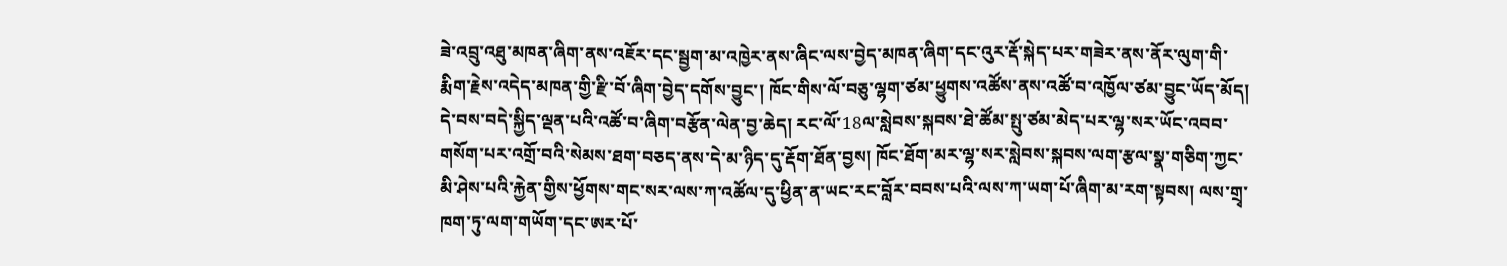ཟེ་འབྲུ་འཐུ་མཁན་ཞིག་ནས་འཇོར་དང་སྦྱག་མ་འཁྱེར་ནས་ཞིང་ལས་བྱེད་མཁན་ཞིག་དང་འུར་རྡོ་སྐེད་པར་གཟེར་ནས་ནོར་ལུག་གི་རྨིག་རྗེས་འདེད་མཁན་གྱི་རྫི་བོ་ཞིག་བྱེད་དགོས་བྱུང་། ཁོང་གིས་ལོ་བཅུ་ལྷག་ཙམ་ཕྱུགས་འཚོས་ནས་འཚོ་བ་འཁྱོལ་ཙམ་བྱུང་ཡོད་མོད། དེ་བས་བདེ་སྐྱིད་ལྡན་པའི་འཚོ་བ་ཞིག་བརྩོན་ལེན་བྱ་ཆེད། རང་ལོ་18ལ་སླེབས་སྐབས་ཐེ་ཚོམ་སྤུ་ཙམ་མེད་པར་ལྷ་སར་ཡོང་འབབ་གསོག་པར་འགྲོ་བའི་སེམས་ཐག་བཅད་ནས་དེ་མ་ཉིད་དུ་རྡོག་ཐོན་བྱས། ཁོང་ཐོག་མར་ལྷ་སར་སླེབས་སྐབས་ལག་རྩལ་སྣ་གཅིག་ཀྱང་མི་ཤེས་པའི་རྐྱེན་གྱིས་ཕྱོགས་གང་སར་ལས་ཀ་འཚོལ་དུ་ཕྱིན་ན་ཡང་རང་བློར་བབས་པའི་ལས་ཀ་ཡག་པོ་ཞིག་མ་རག་སྟབས། ལས་གྲྭ་ཁག་ཏུ་ལག་གཡོག་དང་ཨར་པོ་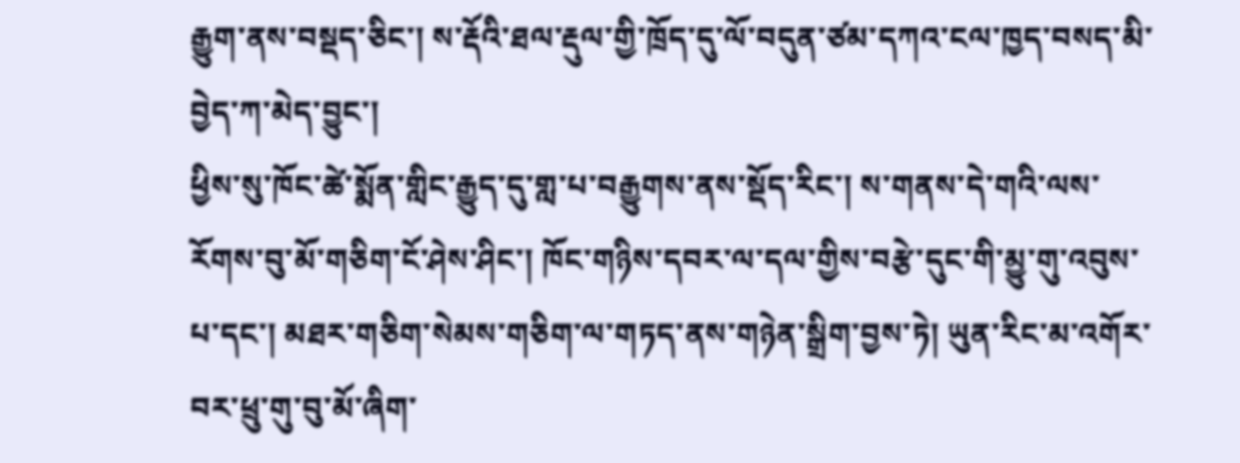རྒྱུག་ནས་བསྡད་ཅིང་། ས་རྡོའི་ཐལ་རྡུལ་གྱི་ཁྲོད་དུ་ལོ་བདུན་ཙམ་དཀའ་ངལ་ཁྱད་བསད་མི་བྱེད་ཀ་མེད་བྱུང་།
ཕྱིས་སུ་ཁོང་ཚེ་སྨོན་གླིང་རྒྱུད་དུ་གླ་པ་བརྒྱུགས་ནས་སྡོད་རིང་། ས་གནས་དེ་གའི་ལས་རོགས་བུ་མོ་གཅིག་ངོ་ཤེས་ཤིང་། ཁོང་གཉིས་དབར་ལ་དལ་གྱིས་བརྩེ་དུང་གི་མྱུ་གུ་འབུས་པ་དང་། མཐར་གཅིག་སེམས་གཅིག་ལ་གཏད་ནས་གཉེན་སྒྲིག་བྱས་ཏེ། ཡུན་རིང་མ་འགོར་བར་ཕྲུ་གུ་བུ་མོ་ཞིག་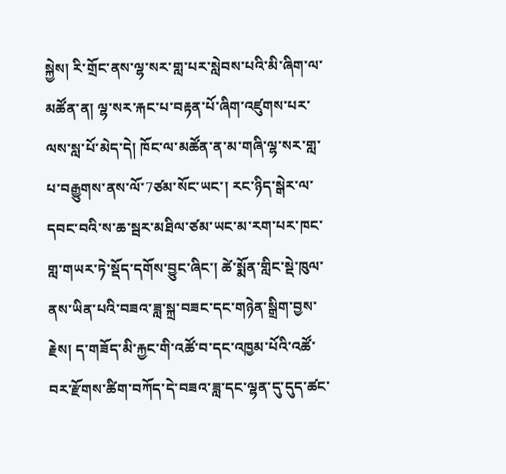སྐྱེས། རི་གྲོང་ནས་ལྷ་སར་གླ་པར་སླེབས་པའི་མི་ཞིག་ལ་མཚོན་ན། ལྷ་སར་རྐང་པ་བརྟན་པོ་ཞིག་འཛུགས་པར་ལས་སླ་པོ་མེད་དེ། ཁོང་ལ་མཚོན་ན་མ་གཞི་ལྷ་སར་གླ་པ་བརྒྱུགས་ནས་ལོ་7ཙམ་སོང་ཡང་། རང་ཉིད་སྒེར་ལ་དབང་བའི་ས་ཆ་སྦར་མཐིལ་ཙམ་ཡང་མ་རག་པར་ཁང་གླ་གཡར་ཏེ་སྡོད་དགོས་བྱུང་ཞིང་། ཚེ་སྨོན་གླིང་སྡེ་ཁུལ་ནས་ཡིན་པའི་བཟའ་ཟླ་སྐྲ་བཟང་དང་གཉེན་སྒྲིག་བྱས་རྗེས། ད་གཟོད་མི་རྐྱང་གི་འཚོ་བ་དང་འཁྱམ་པོའི་འཚོ་བར་རྫོགས་ཚིག་བཀོད་དེ་བཟའ་ཟླ་དང་ལྷན་དུ་དུད་ཚང་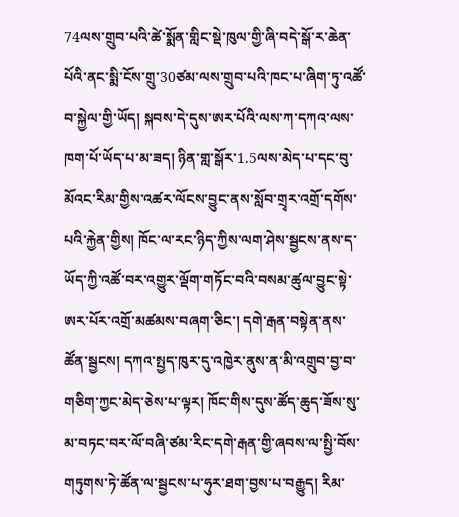74ལས་གྲུབ་པའི་ཚེ་སྨོན་གླིང་སྡེ་ཁུལ་གྱི་ཞི་བདེ་སྒོ་ར་ཆེན་པོའི་ནང་སྨི་ངོས་གྲུ་30ཙམ་ལས་གྲུབ་པའི་ཁང་པ་ཞིག་ཏུ་འཚོ་བ་སྐྱེལ་གྱི་ཡོད། སྐབས་དེ་དུས་ཨར་པོའི་ལས་ཀ་དཀའ་ལས་ཁག་པོ་ཡོད་པ་མ་ཟད། ཉིན་གླ་སྒོར་1.5ལས་མེད་པ་དང་བུ་མོའང་རིམ་གྱིས་འཚར་ལོངས་བྱུང་ནས་སློབ་གྲྭར་འགྲོ་དགོས་པའི་རྐྱེན་གྱིས། ཁོང་ལ་རང་ཉིད་ཀྱིས་ལག་ཤེས་སྦྱངས་ནས་ད་ཡོད་ཀྱི་འཚོ་བར་འགྱུར་ལྡོག་གཏོང་བའི་བསམ་ཚུལ་བྱུང་སྟེ་ཨར་པོར་འགྲོ་མཚམས་བཞག་ཅིང་། དགེ་རྒན་བསྟེན་ནས་ཚོན་སྦྱངས། དཀའ་སྤྱད་ཁུར་དུ་འཁྱེར་ནུས་ན་མི་འགྲུབ་བྱ་བ་གཅིག་ཀྱང་མེད་ཅེས་པ་ལྟར། ཁོང་གིས་དུས་ཚོད་ཆུད་ཟོས་སུ་མ་བཏང་བར་ལོ་བཞི་ཙམ་རིང་དགེ་རྒན་གྱི་ཞབས་ལ་སྤྱི་བོས་གཏུགས་ཏེ་ཚོན་ལ་སྦྱངས་པ་ཧུར་ཐག་བྱས་པ་བརྒྱུད། རིམ་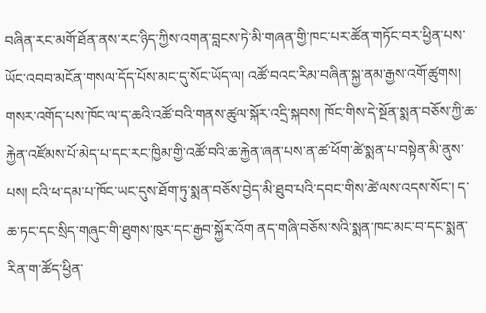བཞིན་རང་མགོ་ཐོན་ནས་རང་ཉིད་ཀྱིས་འགན་བླངས་ཏེ་མི་གཞན་གྱི་ཁང་པར་ཚོན་གཏོང་བར་ཕྱིན་པས་ཡོང་འབབ་མངོན་གསལ་དོད་པོས་མང་དུ་སོང་ཡོད་ལ། འཚོ་བའང་རིམ་བཞིན་སྐྱ་ནམ་རྒྱས་འགོ་ཚུགས། གསར་འགོད་པས་ཁོང་ལ་ད་ཆའི་འཚོ་བའི་གནས་ཚུལ་སྐོར་འདྲི་སྐབས། ཁོང་གིས་དེ་སྔོན་སྨན་བཅོས་ཀྱི་ཆ་རྐྱེན་འཛོམས་པོ་མེད་པ་དང་རང་ཁྱིམ་གྱི་འཚོ་བའི་ཆ་རྐྱེན་ཞན་པས་ན་ཚ་ཕོག་ཚེ་སྨན་པ་བསྟེན་མི་ནུས་པས། ངའི་ཕ་དམ་པ་ཁོང་ཡང་དུས་ཐོག་ཏུ་སྨན་བཅོས་བྱེད་མི་ཐུབ་པའི་དབང་གིས་ཚེ་ལས་འདས་སོང་། ད་ཆ་ཏང་དང་སྲིད་གཞུང་གི་ཐུགས་ཁུར་དང་རྒྱབ་སྐྱོར་འོག ནད་གཞི་བཅོས་སའི་སྨན་ཁང་མང་བ་དང་སྨན་རིན་ག་ཚོད་ཕྱིན་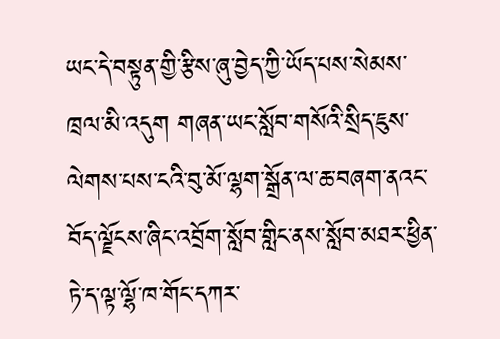ཡང་དེ་བསྟུན་གྱི་རྩིས་ཞུ་བྱེད་ཀྱི་ཡོད་པས་སེམས་ཁྲལ་མི་འདུག གཞན་ཡང་སློབ་གསོའི་སྲིད་ཇུས་ལེགས་པས་ངའི་བུ་མོ་ལྷག་སྒྲོན་ལ་ཆ་བཞག་ནའང་བོད་ལྗོངས་ཞིང་འབྲོག་སློབ་གླིང་ནས་སློབ་མཐར་ཕྱིན་ཏེ་ད་ལྟ་ལྷོ་ཁ་གོང་དཀར་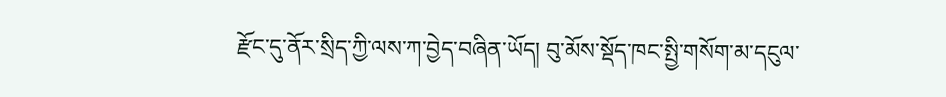རྫོང་དུ་ནོར་སྲིད་ཀྱི་ལས་ཀ་བྱེད་བཞིན་ཡོད། བུ་མོས་སྡོད་ཁང་སྤྱི་གསོག་མ་དངུལ་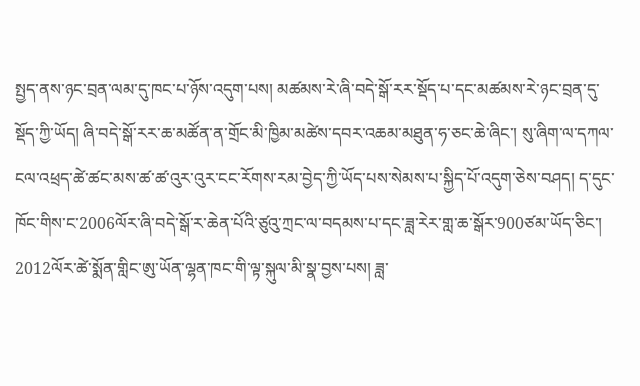སྤྱད་ནས་ཉང་བྲན་ལམ་དུ་ཁང་པ་ཉོས་འདུག་པས། མཚམས་རེ་ཞི་བདེ་སྒོ་རར་སྡོད་པ་དང་མཚམས་རེ་ཉང་བྲན་དུ་སྡོད་ཀྱི་ཡོད། ཞི་བདེ་སྒོ་རར་ཆ་མཚོན་ན་གྲོང་མི་ཁྱིམ་མཚེས་དབར་འཆམ་མཐུན་ཧ་ཅང་ཆེ་ཞིང་། སུ་ཞིག་ལ་དཀལ་ངལ་འཕྲད་ཚེ་ཚང་མས་ཚ་ཚ་འུར་འུར་ངང་རོགས་རམ་བྱེད་ཀྱི་ཡོད་པས་སེམས་པ་སྐྱིད་པོ་འདུག་ཅེས་བཤད། ད་དུང་ཁོང་གིས་ང་2006ལོར་ཞི་བདེ་སྒོ་ར་ཆེན་པོའི་ཙུའུ་ཀྲང་ལ་བདམས་པ་དང་ཟླ་རེར་གླ་ཆ་སྒོར་900ཙམ་ཡོད་ཅིང་། 2012ལོར་ཚེ་སྨོན་གླིང་ཨུ་ཡོན་ལྷན་ཁང་གི་ལྟ་སྐུལ་མི་སྣ་བྱས་པས། ཟླ་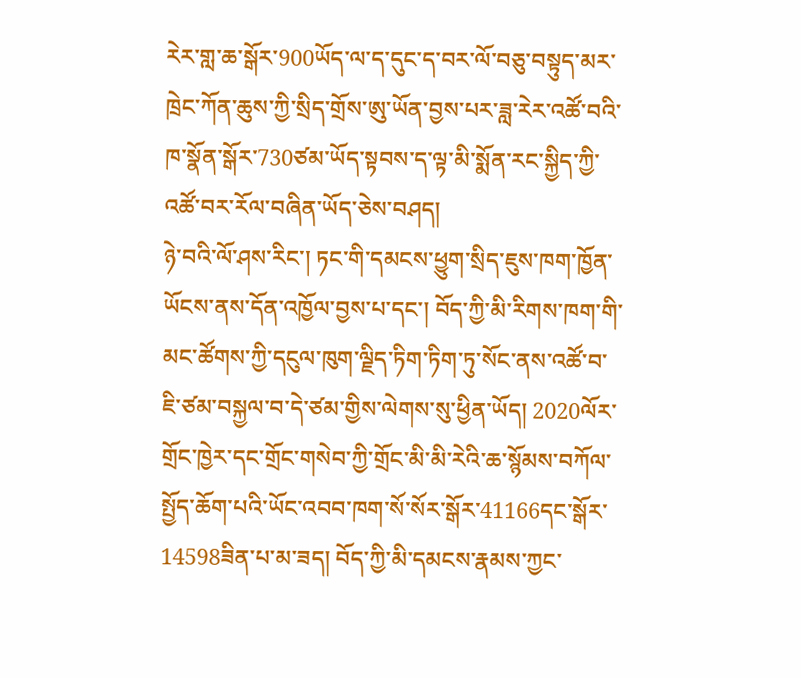རེར་གླ་ཆ་སྒོར་900ཡོད་ལ་ད་དུང་ད་བར་ལོ་བཅུ་བསྟུད་མར་ཁྲེང་ཀོན་ཆུས་ཀྱི་སྲིད་གྲོས་ཨུ་ཡོན་བྱས་པར་ཟླ་རེར་འཚོ་བའི་ཁ་སྣོན་སྒོར་730ཙམ་ཡོད་སྟབས་ད་ལྟ་མི་སྨོན་རང་སྐྱིད་ཀྱི་འཚོ་བར་རོལ་བཞིན་ཡོད་ཅེས་བཤད།
ཉེ་བའི་ལོ་ཤས་རིང་། ཏང་གི་དམངས་ཕྱུག་སྲིད་ཇུས་ཁག་ཁྱོན་ཡོངས་ནས་དོན་འཁྱོལ་བྱས་པ་དང་། བོད་ཀྱི་མི་རིགས་ཁག་གི་མང་ཚོགས་ཀྱི་དངུལ་ཁུག་ལྗིད་ཏིག་ཏིག་ཏུ་སོང་ནས་འཚོ་བ་ཇི་ཙམ་བསྐྱལ་བ་དེ་ཙམ་གྱིས་ལེགས་སུ་ཕྱིན་ཡོད། 2020ལོར་གྲོང་ཁྱེར་དང་གྲོང་གསེབ་ཀྱི་གྲོང་མི་མི་རེའི་ཆ་སྙོམས་བཀོལ་སྤྱོད་ཆོག་པའི་ཡོང་འབབ་ཁག་སོ་སོར་སྒོར་41166དང་སྒོར་14598ཟིན་པ་མ་ཟད། བོད་ཀྱི་མི་དམངས་རྣམས་ཀྱང་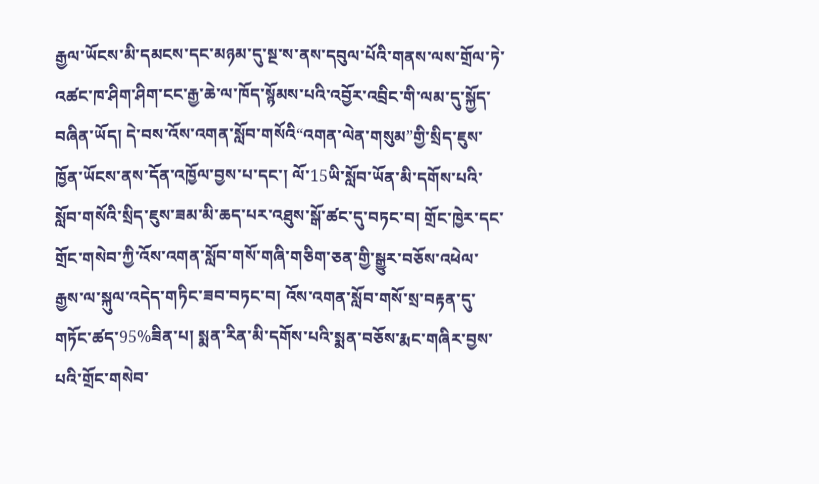རྒྱལ་ཡོངས་མི་དམངས་དང་མཉམ་དུ་སྔ་ས་ནས་དབུལ་པོའི་གནས་ལས་གྲོལ་ཏེ་འཚང་ཁ་ཤིག་ཤིག་ངང་རྒྱ་ཆེ་ལ་ཁོད་སྙོམས་པའི་འབྱོར་འབྲིང་གི་ལམ་དུ་སྐྱོད་བཞིན་ཡོད། དེ་བས་འོས་འགན་སློབ་གསོའི“འགན་ལེན་གསུམ”གྱི་སྲིད་ཇུས་ཁྱོན་ཡོངས་ནས་དོན་འཁྱོལ་བྱས་པ་དང་། ལོ་15ཡི་སློབ་ཡོན་མི་དགོས་པའི་སློབ་གསོའི་སྲིད་ཇུས་ཟམ་མི་ཆད་པར་འཐུས་སྒོ་ཚང་དུ་བཏང་བ། གྲོང་ཁྱེར་དང་གྲོང་གསེབ་ཀྱི་འོས་འགན་སློབ་གསོ་གཞི་གཅིག་ཅན་གྱི་སྒྱུར་བཅོས་འཕེལ་རྒྱས་ལ་སྐུལ་འདེད་གཏིང་ཟབ་བཏང་བ། འོས་འགན་སློབ་གསོ་སྲ་བརྟན་དུ་གཏོང་ཚད་95%ཟིན་པ། སྨན་རིན་མི་དགོས་པའི་སྨན་བཅོས་རྨང་གཞིར་བྱས་པའི་གྲོང་གསེབ་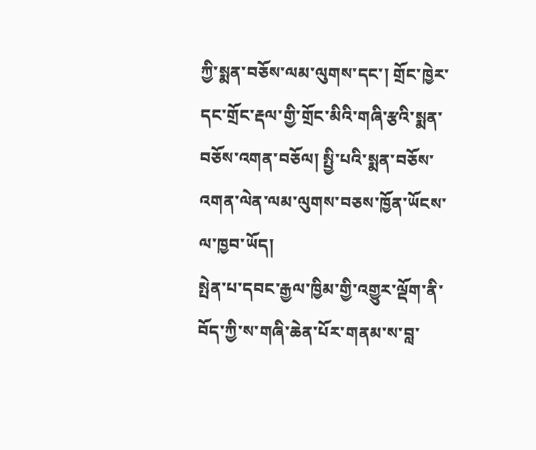ཀྱི་སྨན་བཅོས་ལམ་ལུགས་དང་། གྲོང་ཁྱེར་དང་གྲོང་རྡལ་གྱི་གྲོང་མིའི་གཞི་རྩའི་སྨན་བཅོས་འགན་བཅོལ། སྤྱི་པའི་སྨན་བཅོས་འགན་ལེན་ལམ་ལུགས་བཅས་ཁྱོན་ཡོངས་ལ་ཁྱབ་ཡོད།
སྤེན་པ་དབང་རྒྱལ་ཁྱིམ་གྱི་འགྱུར་ལྡོག་ནི་བོད་ཀྱི་ས་གཞི་ཆེན་པོར་གནམ་ས་བླ་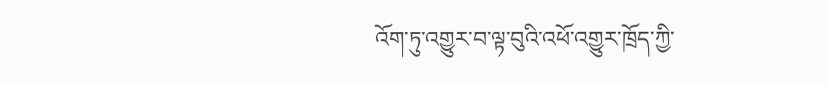འོག་ཏུ་འགྱུར་བ་ལྟ་བུའི་འཕོ་འགྱུར་ཁྲོད་ཀྱི་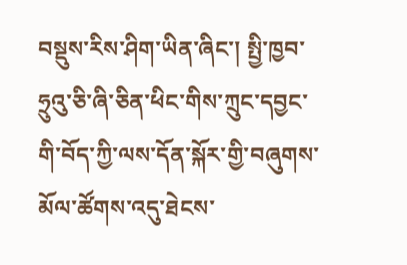བསྡུས་རིས་ཤིག་ཡིན་ཞིང་། སྤྱི་ཁྱབ་ཧྲུའུ་ཅི་ཞི་ཅིན་ཕིང་གིས་ཀྲུང་དབྱང་གི་བོད་ཀྱི་ལས་དོན་སྐོར་གྱི་བཞུགས་མོལ་ཚོགས་འདུ་ཐེངས་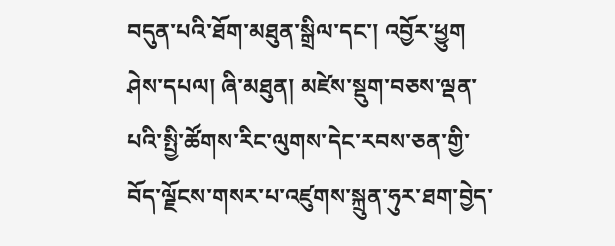བདུན་པའི་ཐོག་མཐུན་སྒྲིལ་དང་། འབྱོར་ཕྱུག ཤེས་དཔལ། ཞི་མཐུན། མཛེས་སྡུག་བཅས་ལྡན་པའི་སྤྱི་ཚོགས་རིང་ལུགས་དེང་རབས་ཅན་གྱི་བོད་ལྗོངས་གསར་པ་འཛུགས་སྐྲུན་ཧུར་ཐག་བྱེད་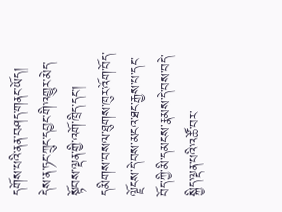དགོས་པའི་ནན་བཤད་གནང་ཡོད། དེས་ན་ཏང་ཀྲུང་དབྱང་གི་འགྱུར་མེད་སྟོབས་ལྡན་གྱི་འགོ་ཁྲིད་དང་། དམིགས་བསལ་ཐུགས་ཁུར་འོག་བོད་ལྗོངས་དེ་བས་མངའ་ཐང་རྒྱས་པ་དང་བོད་ཀྱི་མི་དམངས་རྣམས་དེ་བས་བདེ་སྐྱིད་ལྡན་པའི་འཚོ་བར་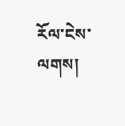རོལ་ངེས་ལགས།